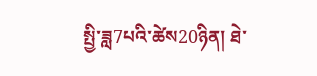སྤྱི་ཟླ7པའི་ཚེས20ཉིན། ཐེ་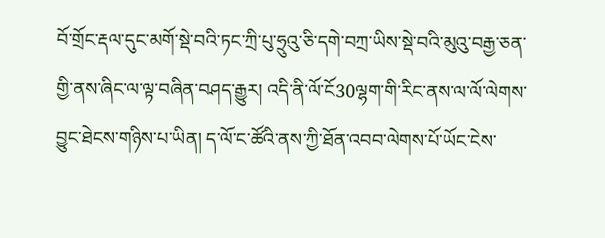བོ་གྲོང་རྡལ་དུང་མགོ་སྡེ་བའི་ཏང་ཀྲི་པུ་ཧྲུའུ་ཅི་དགེ་བཀྲ་ཡིས་སྡེ་བའི་མུའུ་བརྒྱ་ཅན་གྱི་ནས་ཞིང་ལ་ལྟ་བཞིན་བཤད་རྒྱུར། འདི་ནི་ལོ་ངོ30ལྷག་གི་རིང་ནས་ལ་ལོ་ལེགས་བྱུང་ཐེངས་གཉིས་པ་ཡིན། ད་ལོ་ང་ཚོའི་ནས་ཀྱི་ཐོན་འབབ་ལེགས་པོ་ཡོང་ངེས་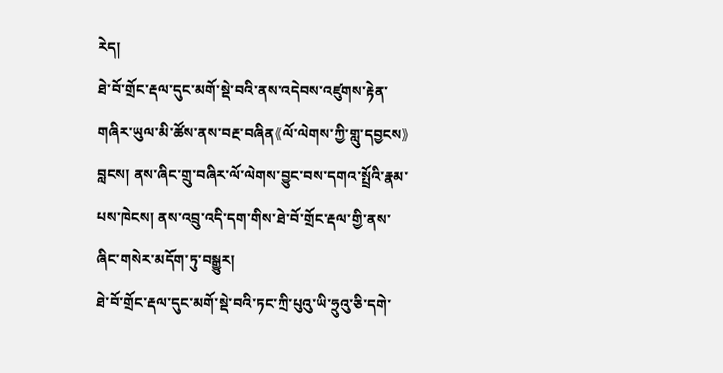རེད།
ཐེ་བོ་གྲོང་རྡལ་དུང་མགོ་སྡེ་བའི་ནས་འདེབས་འཛུགས་རྟེན་གཞིར་ཡུལ་མི་ཚོས་ནས་བརྔ་བཞིན《ལོ་ལེགས་ཀྱི་གླུ་དབྱངས》བླངས། ནས་ཞིང་གྲུ་བཞིར་ལོ་ལེགས་བྱུང་བས་དགའ་སྤྲོའི་རྣམ་པས་ཁེངས། ནས་འབྲུ་འདི་དག་གིས་ཐེ་བོ་གྲོང་རྡལ་གྱི་ནས་ཞིང་གསེར་མདོག་ཏུ་བསྒྱུར།
ཐེ་བོ་གྲོང་རྡལ་དུང་མགོ་སྡེ་བའི་ཏང་ཀྲི་པུའུ་ཡི་ཧྲུའུ་ཅི་དགེ་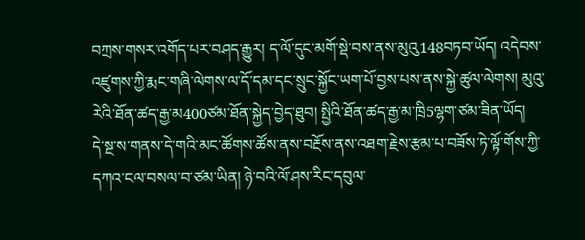བཀྲས་གསར་འགོད་པར་བཤད་རྒྱུར། ད་ལོ་དུང་མགོ་སྡེ་བས་ནས་མུའུ148བཏབ་ཡོད། འདེབས་འཛུགས་ཀྱི་རྨང་གཞི་ལེགས་ལ་དོ་དམ་དང་སྲུང་སྐྱོང་ཡག་པོ་བྱས་པས་ནས་སྐྱེ་ཚུལ་ལེགས། མུའུ་རེའི་ཐོན་ཚད་རྒྱ་མ400ཙམ་ཐོན་སྐྱེད་བྱེད་ཐུབ། སྤྱིའི་ཐོན་ཚད་རྒྱ་མ་ཁྲི5ལྷག་ཙམ་ཟིན་ཡོད།
དེ་སྔ་ས་གནས་དེ་གའི་མང་ཚོགས་ཚོས་ནས་བརྔོས་ནས་འཐག་རྗེས་རྩམ་པ་བཟོས་ཏེ་ལྟོ་གོས་ཀྱི་དཀའ་ངལ་བསལ་བ་ཙམ་ཡིན། ཉེ་བའི་ལོ་ཤས་རིང་དབུལ་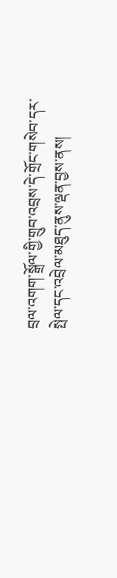བྲལ་འགག་སྒྲོལ་གྱི་གྲུབ་འབྲས་དེ་གྲོང་གསེབ་དར་སྤེལ་དང་འབྲེལ་མཐུད་ནུས་ལྡན་བྱས་ནས།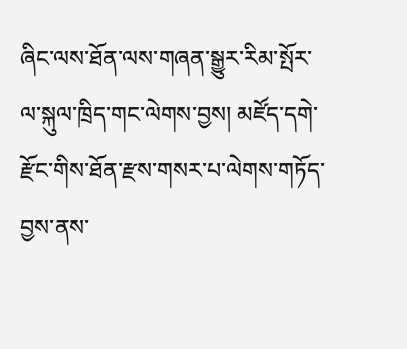ཞིང་ལས་ཐོན་ལས་གཞན་སྒྱུར་རིམ་སྤོར་ལ་སྐུལ་ཁྲིད་གང་ལེགས་བྱས། མཛོད་དགེ་རྫོང་གིས་ཐོན་རྫས་གསར་པ་ལེགས་གཏོད་བྱས་ནས་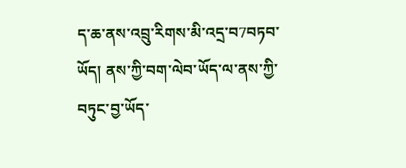ད་ཆ་ནས་འབྲུ་རིགས་མི་འདྲ་བ7བཏབ་ཡོད། ནས་ཀྱི་བག་ལེབ་ཡོད་ལ་ནས་ཀྱི་བཏུང་བྱ་ཡོད་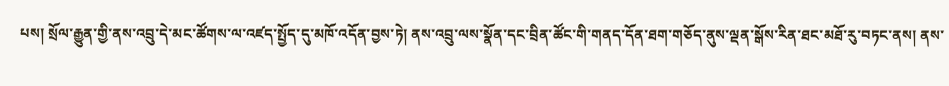པས། སྲོལ་རྒྱུན་གྱི་ནས་འབྲུ་དེ་མང་ཚོགས་ལ་འཛད་སྤྱོད་དུ་མཁོ་འདོན་བྱས་ཏེ། ནས་འབྲུ་ལས་སྣོན་དང་བྲིན་ཚོང་གི་གནད་དོན་ཐག་གཅོད་ནུས་ལྡན་སྒོས་རིན་ཐང་མཐོ་རུ་བཏང་ནས། ནས་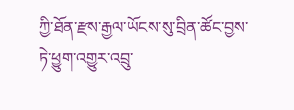ཀྱི་ཐོན་རྫས་རྒྱལ་ཡོངས་སུ་བྲིན་ཚོང་བྱས་ཏེ་ཕྱུག་འགྱུར་འབྲུ་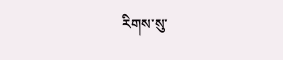རིགས་སུ་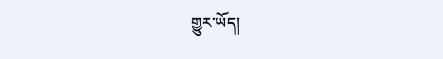གྱུར་ཡོད།